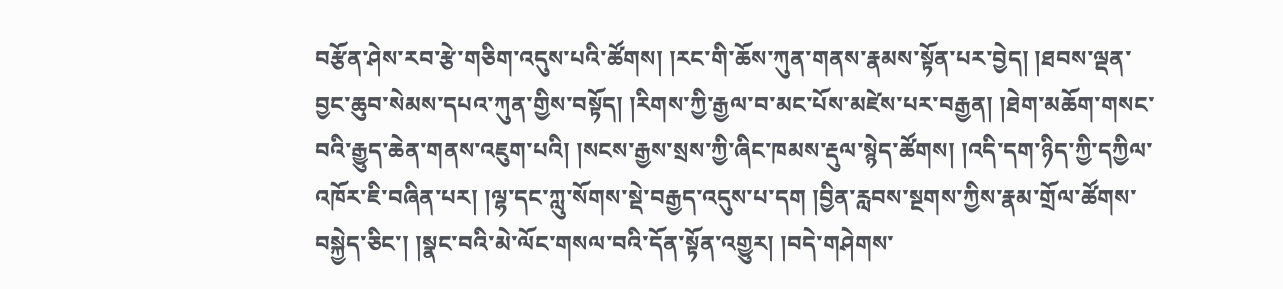བརྩོན་ཤེས་རབ་རྩེ་གཅིག་འདུས་པའི་ཚོགས། །རང་གི་ཆོས་ཀུན་གནས་རྣམས་སྟོན་པར་བྱེད། །ཐབས་ལྡན་བྱང་ཆུབ་སེམས་དཔའ་ཀུན་གྱིས་བསྟོད། །རིགས་ཀྱི་རྒྱལ་བ་མང་པོས་མཛེས་པར་བརྒྱན། །ཐེག་མཆོག་གསང་བའི་རྒྱུད་ཆེན་གནས་འཇུག་པའི། །སངས་རྒྱས་སྲས་ཀྱི་ཞིང་ཁམས་རྡུལ་སྙེད་ཚོགས། །འདི་དག་ཉིད་ཀྱི་དཀྱིལ་འཁོར་ཇི་བཞིན་པར། །ལྷ་དང་ཀླུ་སོགས་སྡེ་བརྒྱད་འདུས་པ་དག །བྱིན་རླབས་སྔགས་ཀྱིས་རྣམ་གྲོལ་ཚོགས་བསྐྱེད་ཅིང་། །སྣང་བའི་མེ་ལོང་གསལ་བའི་དོན་སྟོན་འགྱུར། །བདེ་གཤེགས་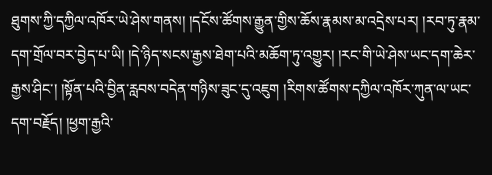ཐུགས་ཀྱི་དཀྱིལ་འཁོར་ཡེ་ཤེས་གནས། །དངོས་ཚོགས་རྒྱུན་གྱིས་ཆོས་རྣམས་མ་འདྲེས་པར། །རབ་ཏུ་རྣམ་དག་གྲོལ་བར་བྱེད་པ་ཡི། །དེ་ཉིད་སངས་རྒྱས་ཐེག་པའི་མཆོག་ཏུ་འགྱུར། །རང་གི་ཡེ་ཤེས་ཡང་དག་ཆེར་རྒྱས་ཤིང་། །སྟོན་པའི་བྱིན་རླབས་བདེན་གཉིས་ཟུང་དུ་འཇུག །རིགས་ཚོགས་དཀྱིལ་འཁོར་ཀུན་ལ་ཡང་དག་བརྗོད། །ཕྱག་རྒྱའི་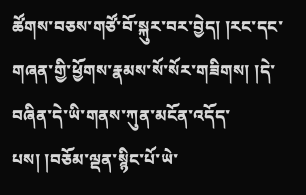ཚོགས་བཅས་གཙོ་བོ་སྐུར་བར་བྱེད། །རང་དང་གཞན་གྱི་ཕྱོགས་རྣམས་སོ་སོར་གཟིགས། །དེ་བཞིན་དེ་ཡི་གནས་ཀུན་མངོན་འདོད་པས། །བཅོམ་ལྡན་སྙིང་པོ་ཡེ་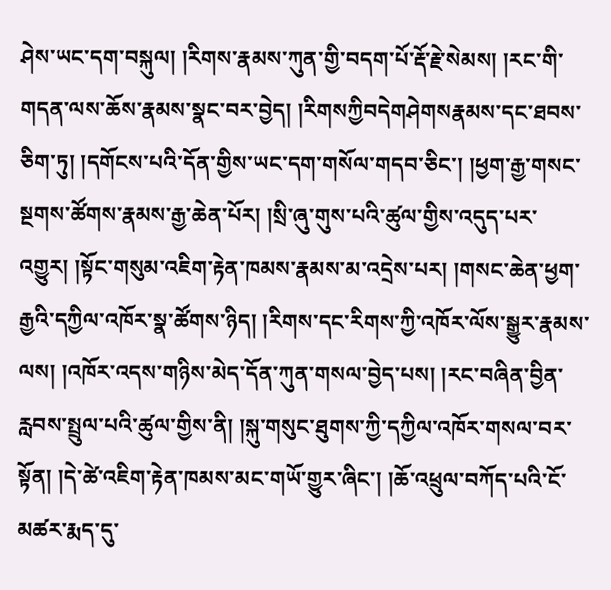ཤེས་ཡང་དག་བསྐུལ། །རིགས་རྣམས་ཀུན་གྱི་བདག་པོ་རྡོ་རྗེ་སེམས། །རང་གི་གདན་ལས་ཆོས་རྣམས་སྣང་བར་བྱེད། །རིགསཀྱིབདེགཤེགསརྣམས་དང་ཐབས་ཅིག་ཏུ། །དགོངས་པའི་དོན་གྱིས་ཡང་དག་གསོལ་གདབ་ཅིང་། །ཕྱག་རྒྱ་གསང་སྔགས་ཚོགས་རྣམས་རྒྱ་ཆེན་པོར། །སྲི་ཞུ་གུས་པའི་ཚུལ་གྱིས་འདུད་པར་འགྱུར། །སྟོང་གསུམ་འཇིག་རྟེན་ཁམས་རྣམས་མ་འདྲེས་པར། །གསང་ཆེན་ཕྱག་རྒྱའི་དཀྱིལ་འཁོར་སྣ་ཚོགས་ཉིད། །རིགས་དང་རིགས་ཀྱི་འཁོར་ལོས་སྒྱུར་རྣམས་ལས། །འཁོར་འདས་གཉིས་མེད་དོན་ཀུན་གསལ་བྱེད་པས། །རང་བཞིན་བྱིན་རླབས་སྤྲུལ་པའི་ཚུལ་གྱིས་ནི། །སྐུ་གསུང་ཐུགས་ཀྱི་དཀྱིལ་འཁོར་གསལ་བར་སྟོན། །དེ་ཚེ་འཇིག་རྟེན་ཁམས་མང་གཡོ་གྱུར་ཞིང་། །ཆོ་འཕྲུལ་བཀོད་པའི་ངོ་མཚར་རྨད་དུ་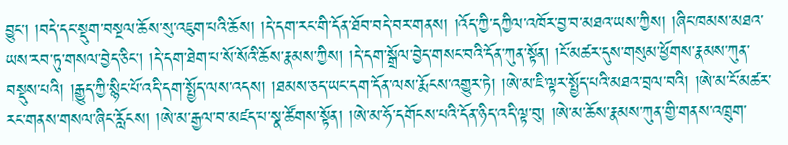བྱུང་། །བདེ་དང་སྡུག་བསྔལ་ཆོས་སུ་འཇུག་པའི་ཆོས། །དེ་དག་རང་གི་དོན་ཐོབ་བདེ་བར་གནས། །འོད་ཀྱི་དཀྱིལ་འཁོར་བྱ་བ་མཐའ་ཡས་ཀྱིས། །ཞིང་ཁམས་མཐའ་ཡས་རབ་ཏུ་གསལ་བྱེད་ཅིང་། །དེ་དག་ཐེག་པ་སོ་སོའི་ཆོས་རྣམས་ཀྱིས། །དེ་དག་སྒྲོལ་བྱེད་གསང་བའི་དོན་ཀུན་སྟོན། །ངོ་མཚར་དུས་གསུམ་ཕྱོགས་རྣམས་ཀུན་བསྡུས་པའི། །རྒྱུད་ཀྱི་སྙིང་པོ་འདི་དག་སྤྱོད་ལས་འདས། །ཐམས་ཅད་ཡང་དག་དོན་ལས་རྨོངས་འགྱུར་ཏེ། །ཨེ་མ་ཇི་ལྟར་སྤྱོད་པའི་མཐའ་བྲལ་བའི། །ཨེ་མ་ངོ་མཚར་རང་གནས་གསལ་ཞིང་རློངས། །ཨེ་མ་རྒྱལ་བ་མཛད་པ་སྣ་ཚོགས་སྟོན། །ཨེ་མ་ཧོ་དགོངས་པའི་དོན་ཉིད་འདི་ལྟ་བུ། །ཨེ་མ་ཆོས་རྣམས་ཀུན་གྱི་གནས་འཁྲུག་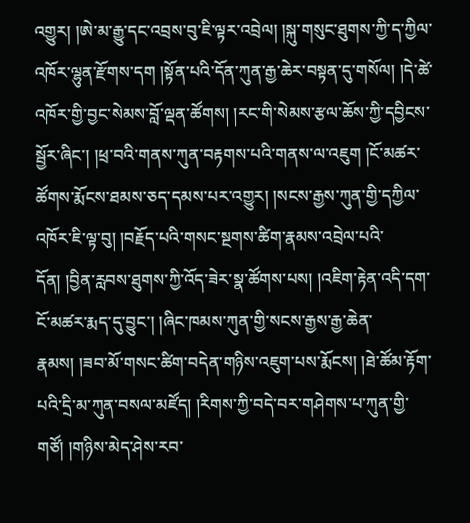འགྱུར། །ཨེ་མ་རྒྱུ་དང་འབྲས་བུ་ཇི་ལྟར་འབྲེལ། །སྐུ་གསུང་ཐུགས་ཀྱི་ད་ཀྱིལ་འཁོར་ལྷུན་རྫོགས་དག །སྟོན་པའི་དོན་ཀུན་རྒྱ་ཆེར་བསྟན་དུ་གསོལ། །དེ་ཚེ་འཁོར་གྱི་བྱང་སེམས་བློ་ལྡན་ཚོགས། །རང་གི་སེམས་རྩལ་ཆོས་ཀྱི་དབྱིངས་སྦྱོར་ཞིང་། །ཕྲ་བའི་གནས་ཀུན་བརྟགས་པའི་གནས་ལ་འཇུག །ངོ་མཚར་ཚོགས་རྨོངས་ཐམས་ཅད་དམས་པར་འགྱུར། །སངས་རྒྱས་ཀུན་གྱི་དཀྱིལ་འཁོར་ཇི་ལྟ་བུ། །བརྗོད་པའི་གསང་སྔགས་ཚིག་རྣམས་འབྲེལ་པའི་དོན། །བྱིན་རླབས་ཐུགས་ཀྱི་འོད་ཟེར་སྣ་ཚོགས་པས། །འཇིག་རྟེན་འདི་དག་ངོ་མཚར་རྨད་དུ་བྱུང་། །ཞིང་ཁམས་ཀུན་གྱི་སངས་རྒྱས་རྒྱ་ཆེན་རྣམས། །ཟབ་མོ་གསང་ཚིག་བདེན་གཉིས་འཇུག་པས་རྨོངས། །ཐེ་ཚོམ་རྟོག་པའི་དྲི་མ་ཀུན་བསལ་མཛོད། །རིགས་ཀྱི་བདེ་བར་གཤེགས་པ་ཀུན་གྱི་གཙོ། །གཉིས་མེད་ཤེས་རབ་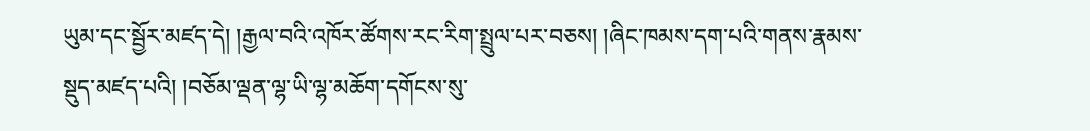ཡུམ་དང་སྦྱོར་མཛད་དེ། །རྒྱལ་བའི་འཁོར་ཚོགས་རང་རིག་སྤྲུལ་པར་བཅས། །ཞིང་ཁམས་དག་པའི་གནས་རྣམས་སྡུད་མཛད་པའི། །བཅོམ་ལྡན་ལྷ་ཡི་ལྷ་མཆོག་དགོངས་སུ་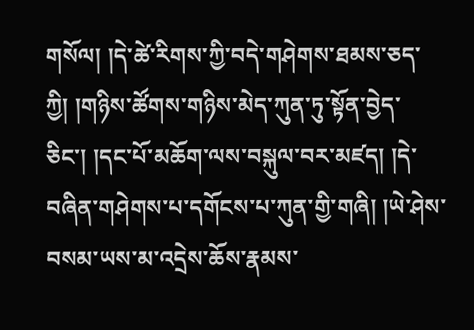གསོལ། །དེ་ཚེ་རིགས་ཀྱི་བདེ་གཤེགས་ཐམས་ཅད་ཀྱི། །གཉིས་ཚོགས་གཉིས་མེད་ཀུན་ཏུ་སྟོན་བྱེད་ཅིང་། །དང་པོ་མཆོག་ལས་བསྐུལ་བར་མཛད། །དེ་བཞིན་གཤེགས་པ་དགོངས་པ་ཀུན་གྱི་གཞི། །ཡེ་ཤེས་བསམ་ཡས་མ་འདྲེས་ཆོས་རྣམས་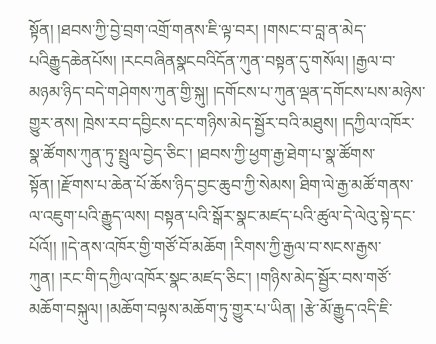སྟོན། །ཐབས་ཀྱི་བྱེ་བྲག་འགྲོ་གནས་ཇི་ལྟ་བར། །གསང་བ་བླ་ན་མེད་པའིརྒྱུདཆེནཔོས། །རངབཞིནསྣངབའིདོན་ཀུན་བསྟན་དུ་གསོལ། །རྒྱལ་བ་མཉམ་ཉིད་བདེ་གཤེགས་ཀུན་གྱི་སྐུ། །དགོངས་པ་ཀུན་ལྡན་དགོངས་པས་མཉེས་གྱུར་ནས། ཁྲེས་རབ་དབྱིངས་དང་གཉིས་མེད་སྦྱོར་བའི་མཐུས། །དཀྱིལ་འཁོར་སྣ་ཚོགས་ཀུན་ཏུ་སྤྲུལ་བྱེད་ཅིང་། །ཐབས་ཀྱི་ཕྱག་རྒྱ་ཐེག་པ་སྣ་ཚོགས་སྟོན། །རྫོགས་པ་ཆེན་པོ་ཆོས་ཉིད་བྱང་ཆུབ་ཀྱི་སེམས། ཐིག་ལེ་རྒྱ་མཚོ་གནས་ལ་འཇུག་པའི་རྒྱུད་ལས། བསྟན་པའི་སྒོར་སྣང་མཛད་པའི་ཚུལ་དེ་ལེའུ་སྟེ་དང་པོའོ།། །།དེ་ནས་འཁོར་གྱི་གཙོ་བོ་མཆོག །རིགས་ཀྱི་རྒྱལ་བ་སངས་རྒྱས་ཀུན། །རང་གི་དཀྱིལ་འཁོར་སྣང་མཛད་ཅིང་། །གཉིས་མེད་སྦྱོར་བས་གཙོ་མཆོག་བསྐུལ། །མཆོག་བལྟས་མཆོག་ཏུ་གྱུར་པ་ཡིན། །རྩེ་མོ་རྒྱུད་འདི་ཇི་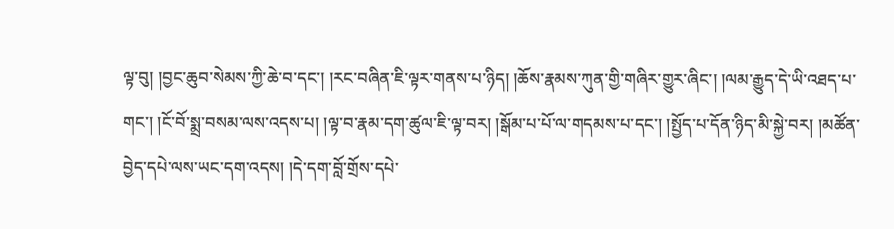ལྟ་བུ། །བྱང་ཆུབ་སེམས་ཀྱི་ཆེ་བ་དང་། །རང་བཞིན་ཇི་ལྟར་གནས་པ་ཉིད། །ཆོས་རྣམས་ཀུན་གྱི་གཞིར་གྱུར་ཞིང་། །ལམ་རྒྱུད་དེ་ཡི་འཐད་པ་གང་། །ངོ་བོ་སྨྲ་བསམ་ལས་འདས་པ། །ལྟ་བ་རྣམ་དག་ཚུལ་ཇི་ལྟ་བར། །སྒོམ་པ་པོ་ལ་གདམས་པ་དང་། །སྤྱོད་པ་དོན་ཉིད་མི་སྐྱེ་བར། །མཚོན་བྱེད་དཔེ་ལས་ཡང་དག་འདས། །དེ་དག་བློ་གྲོས་དཔེ་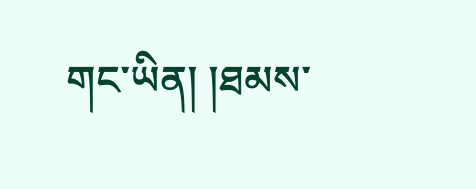གང་ཡིན། །ཐམས་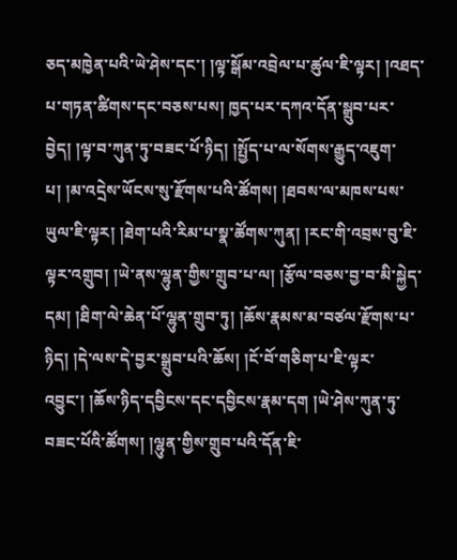ཅད་མཁྱེན་པའི་ཡེ་ཤེས་དང་། །ལྟ་སྒོམ་འབྲེལ་པ་ཚུལ་ཇི་ལྟར། །འཐད་པ་གཏན་ཚིགས་དང་བཅས་པས། ཁྱད་པར་དཀའ་དོན་སྒྲུབ་པར་བྱེད། །ལྟ་བ་ཀུན་ཏུ་བཟང་པོ་ཉིད། །སྤྱོད་པ་ལ་སོགས་རྒྱུད་འཇུག་པ། །མ་འདྲེས་ཡོངས་སུ་རྫོགས་པའི་ཚོགས། །ཐབས་ལ་མཁས་པས་ཡུལ་ཇི་ལྟར། །ཐེག་པའི་རིམ་པ་སྣ་ཚོགས་ཀུན། །རང་གི་འབྲས་བུ་ཇི་ལྟར་འགྲུབ། །ཡེ་ནས་ལྷུན་གྱིས་གྲུབ་པ་ལ། །རྩོལ་བཅས་བྱ་བ་མི་སྐྱེད་དམ། །ཐིག་ལེ་ཆེན་པོ་ལྷུན་གྲུབ་ཏུ། །ཆོས་རྣམས་མ་བཙལ་རྫོགས་པ་ཉིད། །དེ་ལས་དེ་བྱར་སྒྲུབ་པའི་ཆོས། །ངོ་བོ་གཅིག་པ་ཇི་ལྟར་འབྱུང་། །ཆོས་ཉིད་དབྱིངས་དང་དབྱིངས་རྣམ་དག །ཡེ་ཤེས་ཀུན་ཏུ་བཟང་པོའི་ཚོགས། །ལྷུན་གྱིས་གྲུབ་པའི་དོན་ཇི་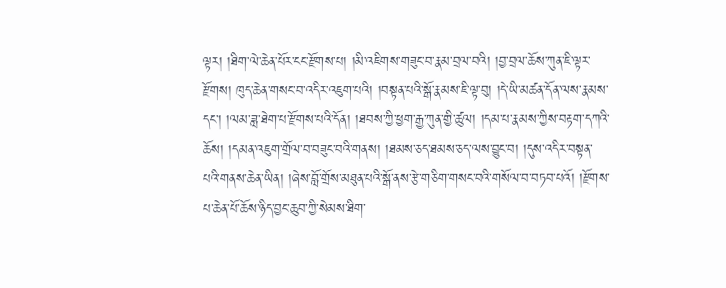ལྟར། །ཐིག་ལེ་ཆེན་པོར་ངང་རྫོགས་པ། །མི་འཇིགས་གཟུང་བ་རྣམ་བྲལ་བའི། །བྱ་བྲལ་ཆོས་ཀུན་ཇི་ལྟར་རྫོགས། ཁུད་ཆེན་གསང་བ་འདིར་འཇུག་པའི། །བསྟན་པའི་སྒོ་རྣམས་ཇི་ལྟ་བུ། །དེ་ཡི་མཚན་དོན་ལས་རྣམས་དང་། །ལམ་ཟླ་ཐེག་པ་རྫོགས་པའི་དོན། །ཐབས་ཀྱི་ཕྱག་རྒྱ་ཀུན་གྱི་ཚུལ། །དམ་པ་རྣམས་ཀྱིས་བརྟག་དཀའི་ཆོས། །དམན་འཇུག་གྲོལ་བ་བཟུང་བའི་གནས། །ཐམས་ཅད་ཐམས་ཅད་ལས་བྱུང་བ། །དུས་འདིར་བསྟན་པའི་གནས་ཆེན་ཡིན། །ཞེས་བློ་གྲོས་མཐུན་པའི་སྒོ་ནས་རྩེ་གཅིག་གསང་བའི་གསོལ་བ་བཏབ་པའོ། །རྫོགས་པ་ཆེན་པོ་ཆོས་ཉིད་བྱང་ཆུབ་ཀྱི་སེམས་ཐིག་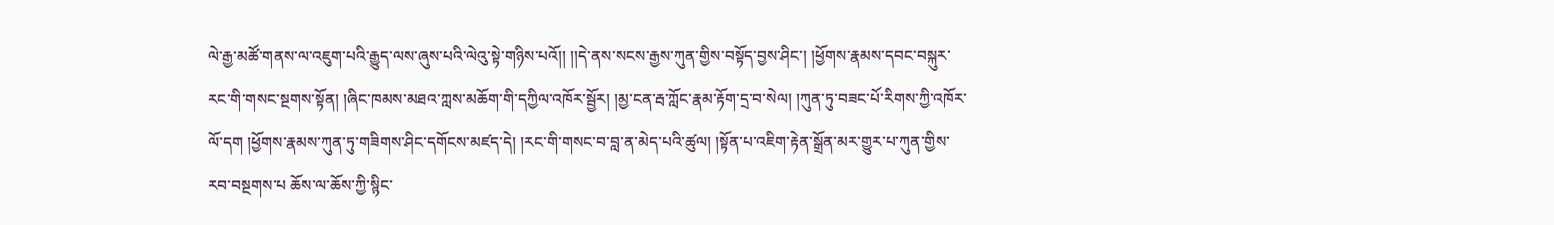ལེ་རྒྱ་མཚོ་གནས་ལ་འཇུག་པའི་རྒྱུད་ལས་ཞུས་པའི་ལེའུ་སྟེ་གཉིས་པའོ།། །།དེ་ནས་སངས་རྒྱས་ཀུན་གྱིས་བསྟོད་བྱས་ཤིང་། །ཕྱོགས་རྣམས་དབང་བསྐུར་རང་གི་གསང་སྔགས་སྟོན། །ཞིང་ཁམས་མཐའ་ཀླས་མཆོག་གི་དཀྱིལ་འཁོར་སྦྱོར། །མྱ་ངན་རྦ་ཀློང་རྣམ་རྟོག་དྲ་བ་སེལ། །ཀུན་ཏུ་བཟང་པོ་རིགས་ཀྱི་འཁོར་ལོ་དག །ཕྱོགས་རྣམས་ཀུན་ཏུ་གཟིགས་ཤིང་དགོངས་མཛད་དེ། །རང་གི་གསང་བ་བླ་ན་མེད་པའི་ཚུལ། །སྟོན་པ་འཇིག་རྟེན་སྒྲོན་མར་གྱུར་པ་ཀུན་གྱིས་རབ་བསྔགས་པ ཆོས་ལ་ཆོས་ཀྱི་སྙིང་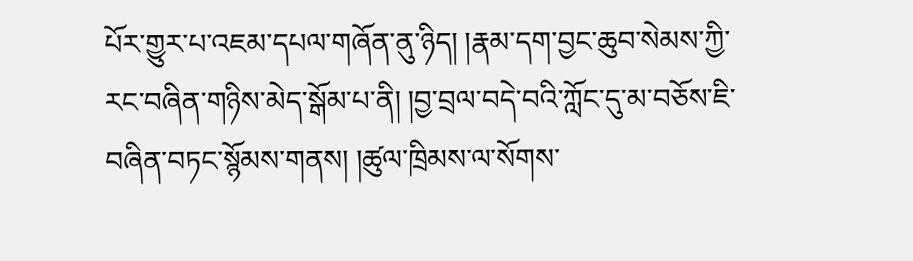པོར་གྱུར་པ་འཇམ་དཔལ་གཞོན་ནུ་ཉིད། །རྣམ་དག་བྱང་ཆུབ་སེམས་ཀྱི་རང་བཞིན་གཉིས་མེད་སྒོམ་པ་ནི། །བྱ་བྲལ་བདེ་བའི་ཀློང་དུ་མ་བཅོས་ཇི་བཞིན་བཏང་སྙོམས་གནས། །ཚུལ་ཁྲིམས་ལ་སོགས་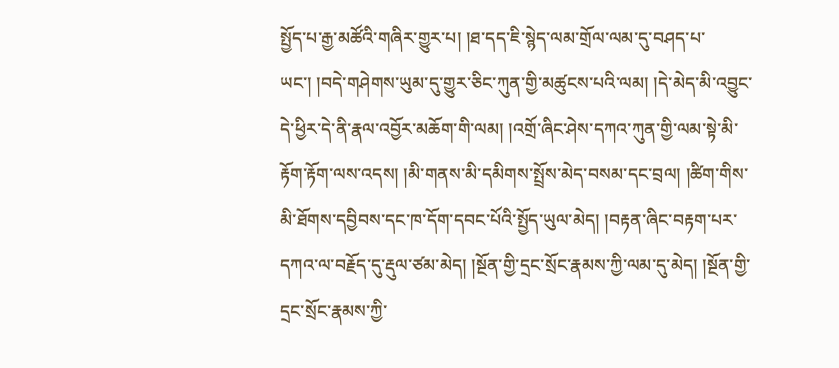སྤྱོད་པ་རྒྱ་མཚོའི་གཞིར་གྱུར་པ། །ཐ་དད་ཇི་སྙེད་ལམ་གྲོལ་ལམ་དུ་བཤད་པ་ཡང་། །བདེ་གཤེགས་ཡུམ་དུ་གྱུར་ཅིང་ཀུན་གྱི་མཚུངས་པའི་ལམ། །དེ་མེད་མི་འབྱུང་དེ་ཕྱིར་དེ་ནི་རྣལ་འབྱོར་མཆོག་གི་ལམ། །འགྲོ་ཞིང་ཤེས་དཀའ་ཀུན་གྱི་ལམ་སྟེ་མི་རྟོག་རྟོག་ལས་འདས། །མི་གནས་མི་དམིགས་སྤྲོས་མེད་བསམ་དང་བྲལ། །ཚིག་གིས་མི་ཐོགས་དབྱིབས་དང་ཁ་དོག་དབང་པོའི་སྤྱོད་ཡུལ་མེད། །བརྟན་ཞིང་བརྟག་པར་དཀའ་ལ་བརྗོད་དུ་རྡུལ་ཙམ་མེད། །སྔོན་གྱི་དྲང་སྲོང་རྣམས་ཀྱི་ལམ་དུ་མེད། །སྔོན་གྱི་དྲང་སྲོང་རྣམས་ཀྱི་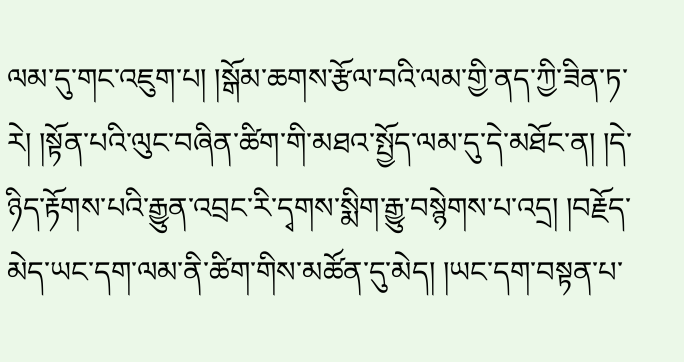ལམ་དུ་གང་འཇུག་པ། །སྒོམ་ཆགས་རྩོལ་བའི་ལམ་གྱི་ནད་ཀྱི་ཟིན་ཏ་རེ། །སྟོན་པའི་ལུང་བཞིན་ཚིག་གི་མཐའ་སྤྱོད་ལམ་དུ་དེ་མཐོང་ན། །དེ་ཉིད་རྟོགས་པའི་རྒྱུན་འབྲང་རི་དྭགས་སྨིག་རྒྱུ་བསྙེགས་པ་འདྲ། །བརྗོད་མེད་ཡང་དག་ལམ་ནི་ཚིག་གིས་མཚོན་དུ་མེད། །ཡང་དག་བསྟན་པ་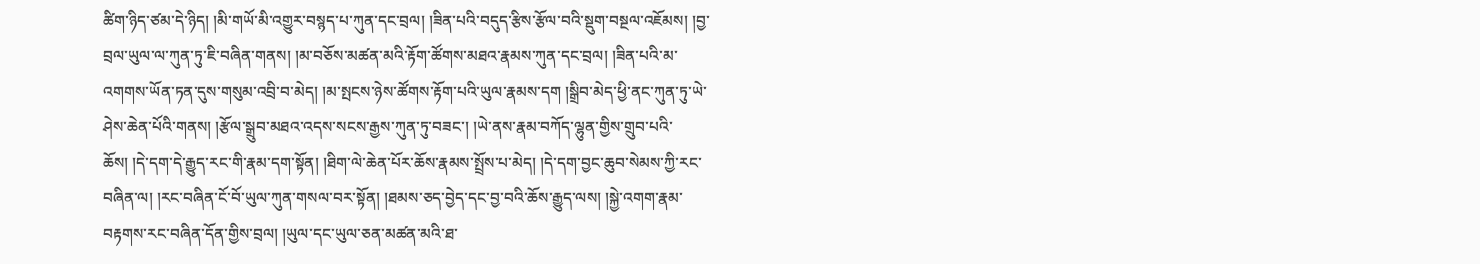ཚིག་ཉིད་ཙམ་དེ་ཉིད། །མི་གཡོ་མི་འགྱུར་བསྙད་པ་ཀུན་དང་བྲལ། །ཟིན་པའི་བདུད་རྩིས་རྩོལ་བའི་སྡུག་བསྔལ་འཇོམས། །བྱ་བྲལ་ཡུལ་ལ་ཀུན་ཏུ་ཇི་བཞིན་གནས། །མ་བཅོས་མཚན་མའི་རྟོག་ཚོགས་མཐའ་རྣམས་ཀུན་དང་བྲལ། །ཟིན་པའི་མ་འགགས་ཡོན་ཏན་དུས་གསུམ་འབྲི་བ་མེད། །མ་སྤངས་ཉེས་ཚོགས་རྟོག་པའི་ཡུལ་རྣམས་དག །སྒྲིབ་མེད་ཕྱི་ནང་ཀུན་ཏུ་ཡེ་ཤེས་ཆེན་པོའི་གནས། །རྩོལ་སྒྲུབ་མཐའ་འདས་སངས་རྒྱས་ཀུན་ཏུ་བཟང་། །ཡེ་ནས་རྣམ་བཀོད་ལྷུན་གྱིས་གྲུབ་པའི་ཆོས། །དེ་དག་དེ་རྒྱུད་རང་གི་རྣམ་དག་སྟོན། །ཐིག་ལེ་ཆེན་པོར་ཆོས་རྣམས་སྤྲོས་པ་མེད། །དེ་དག་བྱང་ཆུབ་སེམས་ཀྱི་རང་བཞིན་ལ། །རང་བཞིན་ངོ་བོ་ཡུལ་ཀུན་གསལ་བར་སྟོན། །ཐམས་ཅད་བྱེད་དང་བྱ་བའི་ཆོས་རྒྱུད་ལས། །སྐྱེ་འགག་རྣམ་བརྟགས་རང་བཞིན་དོན་གྱིས་བྲལ། །ཡུལ་དང་ཡུལ་ཅན་མཚན་མའི་ཐ་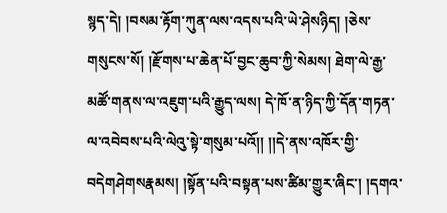སྙད་དེ། །བསམ་རྟོག་ཀུན་ལས་འདས་པའི་ཡེ་ཤེསཉིད། །ཅེས་གསུངས་སོ། །རྫོགས་པ་ཆེན་པོ་བྱང་ཆུབ་ཀྱི་སེམས། ཐེག་ལེ་རྒྱ་མཚོ་གནས་ལ་འཇུག་པའི་རྒྱུད་ལས། དེ་ཁོ་ན་ཉིད་ཀྱི་དོན་གཏན་ལ་འབེབས་པའི་ལེའུ་སྟེ་གསུམ་པའོ།། །།དེ་ནས་འཁོར་གྱི་བདེགཤེགསརྣམས། །སྟོན་པའི་བསྟན་པས་ཚིམ་གྱུར་ཞིང་། །དགའ་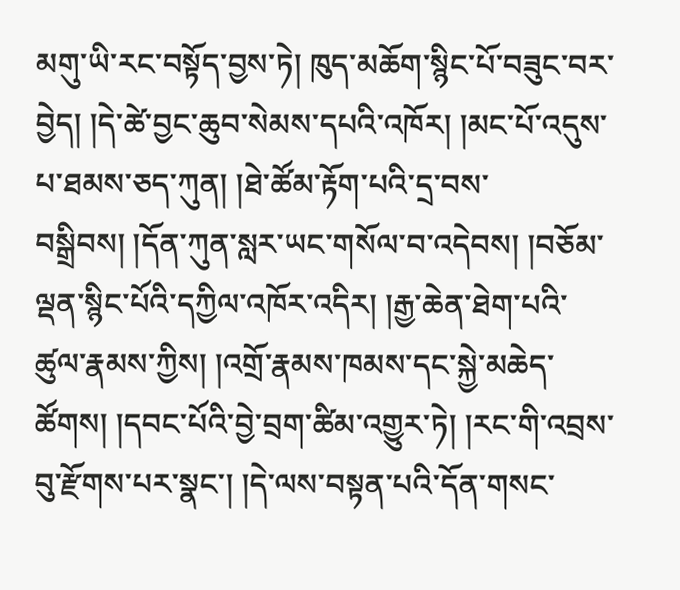མགུ་ཡི་རང་བསྟོད་བྱས་ཏེ། ཁུད་མཆོག་སྙིང་པོ་བཟུང་བར་བྱེད། །དེ་ཚེ་བྱང་ཆུབ་སེམས་དཔའི་འཁོར། །མང་པོ་འདུས་པ་ཐམས་ཅད་ཀུན། །ཐེ་ཚོམ་རྟོག་པའི་དྲ་བས་བསྒྲིབས། །དོན་ཀུན་སླར་ཡང་གསོལ་བ་འདེབས། །བཅོམ་ལྡན་སྙིང་པོའི་དཀྱིལ་འཁོར་འདིར། །རྒྱ་ཆེན་ཐེག་པའི་ཚུལ་རྣམས་ཀྱིས། །འགྲོ་རྣམས་ཁམས་དང་སྐྱེ་མཆེད་ཚོགས། །དབང་པོའི་བྱེ་བྲག་ཚིམ་འགྱུར་ཏེ། །རང་གི་འབྲས་བུ་རྫོགས་པར་སྣང་། །དེ་ལས་བསྟན་པའི་དོན་གསང་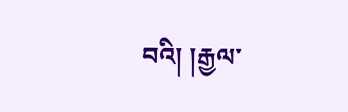བའི། །རྒྱལ་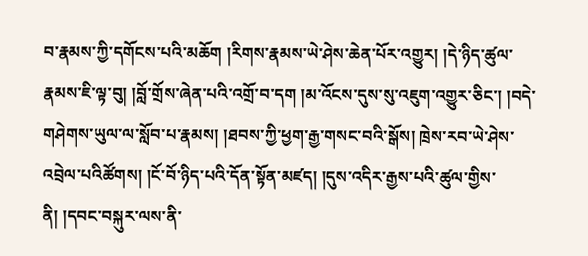བ་རྣམས་ཀྱི་དགོངས་པའི་མཆོག །རིགས་རྣམས་ཡེ་ཤེས་ཆེན་པོར་འགྱུར། །དེ་ཉིད་ཚུལ་རྣམས་ཇི་ལྟ་བུ། །བློ་གྲོས་ཞེན་པའི་འགྲོ་བ་དག །མ་འོངས་དུས་སུ་འཇུག་འགྱུར་ཅིང་། །བདེ་གཤེགས་ཡུལ་ལ་སློབ་པ་རྣམས། །ཐབས་ཀྱི་ཕྱག་རྒྱ་གསང་བའི་སྒོས། ཁྲེས་རབ་ཡེ་ཤེས་འབྲེལ་པའིཚོགས། །ངོ་བོ་ཉིད་པའི་དོན་སྟོན་མཛད། །དུས་འདིར་རྒྱས་པའི་ཚུལ་གྱིས་ནི། །དབང་བསྐུར་ལས་ནི་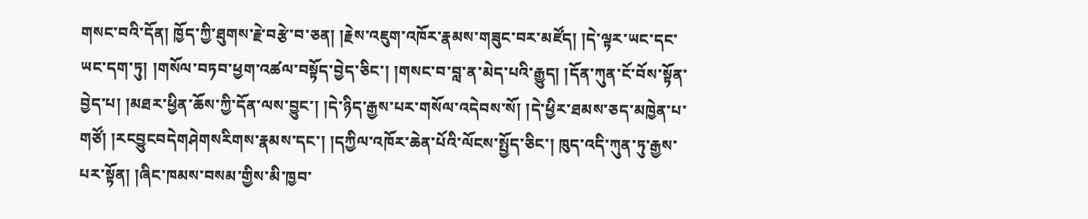གསང་བའི་དོན། ཁྱོད་ཀྱི་ཐུགས་རྗེ་བརྩེ་བ་ཅན། །རྗེས་འཇུག་འཁོར་རྣམས་གཟུང་བར་མཛོད། །དེ་ལྟར་ཡང་དང་ཡང་དག་ཏུ། །གསོལ་བཏབ་ཕྱག་འཚལ་བསྟོད་བྱེད་ཅིང་། །གསང་བ་བླ་ན་མེད་པའི་རྒྱུད། །དོན་ཀུན་ངོ་བོས་སྟོན་བྱེད་པ། །མཐར་ཕྱིན་ཆོས་ཀྱི་དོན་ལས་བྱུང་། །དེ་ཉིད་རྒྱས་པར་གསོལ་འདེབས་སོ། །དེ་ཕྱིར་ཐམས་ཅད་མཁྱེན་པ་གཙོ། །རངབྱུངབདེགཤེགསརིགས་རྣམས་དང་། །དཀྱིལ་འཁོར་ཆེན་པོའི་ལོངས་སྤྱོད་ཅིང་། ཁུད་འདི་ཀུན་ཏུ་རྒྱས་པར་སྟོན། །ཞིང་ཁམས་བསམ་གྱིས་མི་ཁྱབ་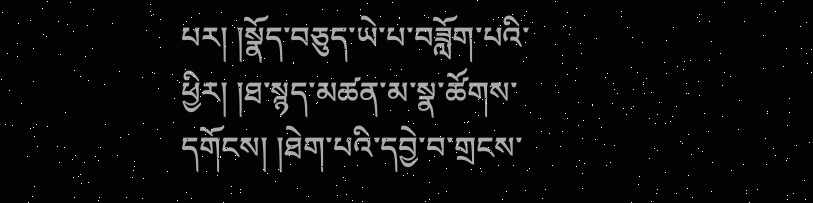པར། །སྣོད་བཅུད་ཡེ་པ་བཟློག་པའི་ཕྱིར། །ཐ་སྙད་མཚན་མ་སྣ་ཚོགས་དགོངས། །ཐེག་པའི་དབྱེ་བ་གྲངས་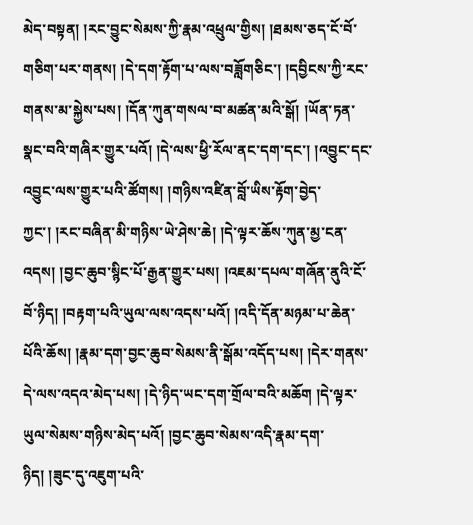མེད་བསྟན། །རང་བྱུང་སེམས་ཀྱི་རྣམ་འཕྲུལ་གྱིས། །ཐམས་ཅད་ངོ་བོ་གཅིག་པར་གནས། །དེ་དག་རྟོག་པ་ལས་བཟློགཅིང་། །དབྱིངས་ཀྱི་རང་གནས་མ་སྐྱེས་པས། །དོན་ཀུན་གསལ་བ་མཚན་མའི་སྒོ། །ཡོན་ཏན་སྣང་བའི་གཞིར་གྱུར་པའོ། །དེ་ལས་ཕྱི་རོལ་ནང་དག་དང་། །འབྱུང་དང་འབྱུང་ལས་གྱུར་པའི་ཚོགས། །གཉིས་འཛིན་བློ་ཡིས་རྟོག་བྱེད་ཀྱང་། །རང་བཞིན་མི་གཉིས་ཡེ་ཤེས་ཆེ། །དེ་ལྟར་ཆོས་ཀུན་མྱ་ངན་འདས། །བྱང་ཆུབ་སྙིང་པོ་རྒྱན་གྱུར་པས། །འཇམ་དཔལ་གཞོན་ནུའི་ངོ་བོ་ཉིད། །བརྟག་པའི་ཡུལ་ལས་འདས་པའོ། །འདི་དོན་མཉམ་པ་ཆེན་པོའི་ཆོས། །རྣམ་དག་བྱང་ཆུབ་སེམས་ནི་སྒོམ་འདོད་པས། །དེར་གནས་དེ་ལས་འདའ་མེད་པས། །དེ་ཉིད་ཡང་དག་གྲོལ་བའི་མཆོག །དེ་ལྟར་ཡུལ་སེམས་གཉིས་མེད་པའོ། །བྱང་ཆུབ་སེམས་འདི་རྣམ་དག་ཉིད། །ཟུང་དུ་འཇུག་པའི་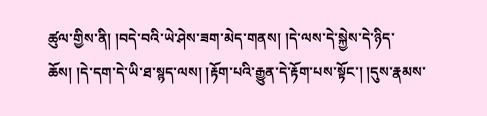ཚུལ་གྱིས་ནི། །བདེ་བའི་ཡེ་ཤེས་ཟག་མེད་གནས། །དེ་ལས་དེ་སྐྱེས་དེ་ཉིད་ཆོས། །དེ་དག་དེ་ཡི་ཐ་སྙད་ལས། །རྟོག་པའི་རྒྱུན་དེ་རྟོག་པས་སྟོང་། །དུས་རྣམས་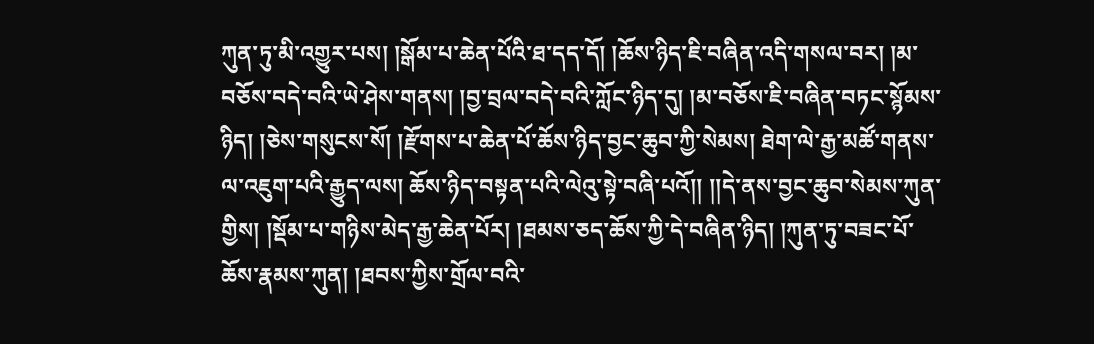ཀུན་ཏུ་མི་འགྱུར་པས། །སྒོམ་པ་ཆེན་པོའི་ཐ་དད་དོ། །ཆོས་ཉིད་ཇི་བཞིན་འདི་གསལ་བར། །མ་བཅོས་བདེ་བའི་ཡེ་ཤེས་གནས། །བྱ་བྲལ་བདེ་བའི་ཀློང་ཉིད་དུ། །མ་བཅོས་ཇི་བཞིན་བཏང་སྙོམས་ཉིད། །ཅེས་གསུངས་སོ། །རྫོགས་པ་ཆེན་པོ་ཆོས་ཉིད་བྱང་ཆུབ་ཀྱི་སེམས། ཐེག་ལེ་རྒྱ་མཚོ་གནས་ལ་འཇུག་པའི་རྒྱུད་ལས། ཆོས་ཉིད་བསྟན་པའི་ལེའུ་སྟེ་བཞི་པའོ།། །།དེ་ནས་བྱང་ཆུབ་སེམས་ཀུན་གྱིས། །སྡོམ་པ་གཉིས་མེད་རྒྱ་ཆེན་པོར། །ཐམས་ཅད་ཆོས་ཀྱི་དེ་བཞིན་ཉིད། །ཀུན་ཏུ་བཟང་པོ་ཆོས་རྣམས་ཀུན། །ཐབས་ཀྱིས་གྲོལ་བའི་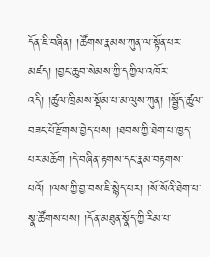དོན་ཇི་བཞིན། །ཚོགས་རྣམས་ཀུན་ལ་སྟོན་པར་མཛད། །བྱང་ཆུབ་སེམས་ཀྱི་དཀྱིལ་འཁོར་འདི། །ཚུལ་ཁྲིམས་སྡོམ་པ་མ་ལུས་ཀུན། །སྦྱོད་ཚུལ་བཟང་པོ་རྫོགས་བྱེད་པས། །ཐབས་ཀྱི་ཐེག་པ་ཁྱད་པར་མཆོག །དེ་བཞིན་རྟགས་དང་རྣམ་བརྟགས་པའོ། །ལས་ཀྱི་བྱ་བས་ཇི་སྙེད་པར། །སོ་སོའི་ཐེག་པ་སྣ་ཚོགས་པས། །དོན་མཐུན་སྣོད་ཀྱི་རིམ་པ་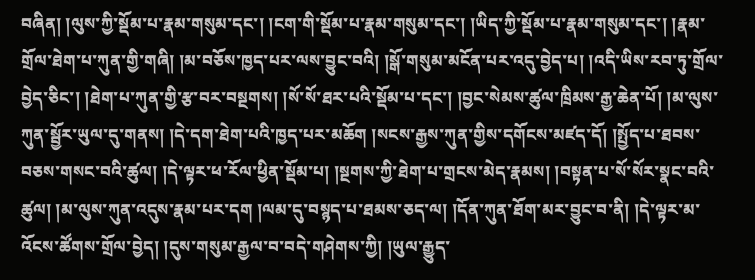བཞིན། །ལུས་ཀྱི་སྡོམ་པ་རྣམ་གསུམ་དང་། །ངག་གི་སྡོམ་པ་རྣམ་གསུམ་དང་། །ཡིད་ཀྱི་སྡོམ་པ་རྣམ་གསུམ་དང་། །རྣམ་གྲོལ་ཐེག་པ་ཀུན་གྱི་གཞི། །མ་བཅོས་ཁྱད་པར་ལས་བྱུང་བའི། །སྒོ་གསུམ་མངོན་པར་འདུ་བྱེད་པ། །འདི་ཡིས་རབ་ཏུ་གྲོལ་བྱེད་ཅིང་། །ཐེག་པ་ཀུན་གྱི་རྩ་བར་བསྔགས། །སོ་སོ་ཐར་པའི་སྡོམ་པ་དང་། །བྱང་སེམས་ཚུལ་ཁྲིམས་རྒྱ་ཆེན་པོ། །མ་ལུས་ཀུན་སྦྱོར་ཡུལ་དུ་གནས། །དེ་དག་ཐེག་པའི་ཁྱད་པར་མཆོག །སངས་རྒྱས་ཀུན་གྱིས་དགོངས་མཛད་དོ། །སྤྱོད་པ་ཐབས་བཅས་གསང་བའི་ཚུལ། །དེ་ལྟར་ཕ་རོལ་ཕྱིན་སྡོམ་པ། །སྔགས་ཀྱི་ཐེག་པ་གྲངས་མེད་རྣམས། །བསྟན་པ་སོ་སོར་སྣང་བའི་ཚུལ། །མ་ལུས་ཀུན་འདུས་རྣམ་པར་དག །ལམ་དུ་བསྙད་པ་ཐམས་ཅད་ལ། །དོན་ཀུན་ཐོག་མར་བྱུང་བ་ནི། །དེ་ལྟར་མ་འོངས་ཚོགས་གྲོལ་བྱེད། །དུས་གསུམ་རྒྱལ་བ་བདེ་གཤེགས་ཀྱི། །ཡུལ་རྒྱུད་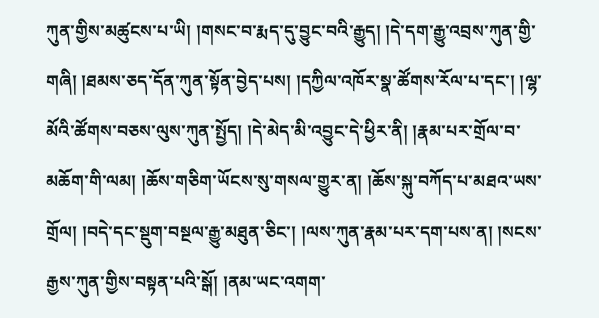ཀུན་གྱིས་མཚུངས་པ་ཡི། །གསང་བ་རྨད་དུ་བྱུང་བའི་རྒྱུད། །དེ་དག་རྒྱུ་འབྲས་ཀུན་གྱི་གཞི། །ཐམས་ཅད་དོན་ཀུན་སྟོན་བྱེད་པས། །དཀྱིལ་འཁོར་སྣ་ཚོགས་རོལ་པ་དང་། །ལྷ་མོའི་ཚོགས་བཅས་ལུས་ཀུན་སྤྱོད། །དེ་མེད་མི་འབྱུང་དེ་ཕྱིར་ནི། །རྣམ་པར་གྲོལ་བ་མཆོག་གི་ལམ། །ཆོས་གཅིག་ཡོངས་སུ་གསལ་གྱུར་ན། །ཆོས་སྐུ་བཀོད་པ་མཐའ་ཡས་གྲོལ། །བདེ་དང་སྡུག་བསྔལ་རྒྱུ་མཐུན་ཅིང་། །ལས་ཀུན་རྣམ་པར་དག་པས་ན། །སངས་རྒྱས་ཀུན་གྱིས་བསྟན་པའི་སྒོ། །ནམ་ཡང་འགག་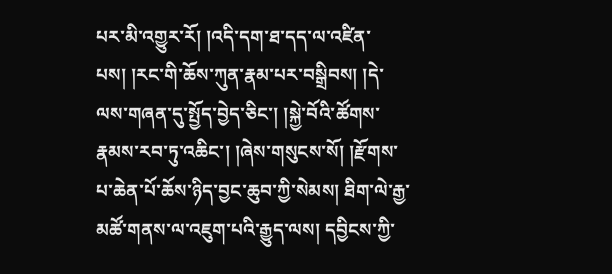པར་མི་འགྱུར་རོ། །འདི་དག་ཐ་དད་ལ་འཛིན་པས། །རང་གི་ཆོས་ཀུན་རྣམ་པར་བསྒྲིབས། །དེ་ལས་གཞན་དུ་སྤྱོད་བྱེད་ཅིང་། །སྐྱེ་བོའི་ཚོགས་རྣམས་རབ་ཏུ་འཆིང་། །ཞེས་གསུངས་སོ། །རྫོགས་པ་ཆེན་པོ་ཆོས་ཉིད་བྱང་ཆུབ་ཀྱི་སེམས། ཐིག་ལེ་རྒྱ་མཚོ་གནས་ལ་འཇུག་པའི་རྒྱུད་ལས། དབྱིངས་ཀྱི་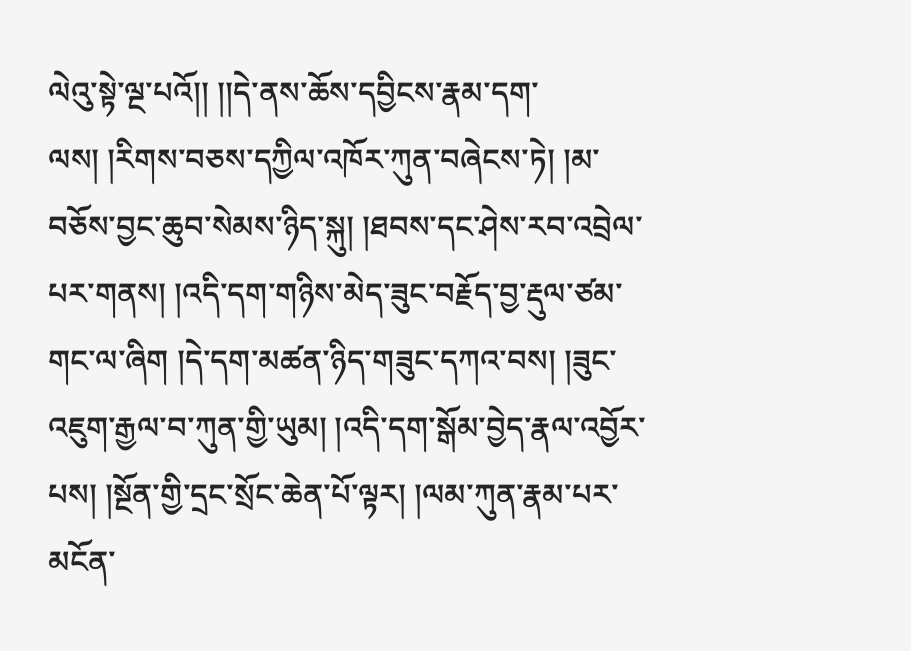ལེའུ་སྟེ་ལྔ་པའོ།། །།དེ་ནས་ཆོས་དབྱིངས་རྣམ་དག་ལས། །རིགས་བཅས་དཀྱིལ་འཁོར་ཀུན་བཞེངས་ཏེ། །མ་བཅོས་བྱང་ཆུབ་སེམས་ཉིད་སྐུ། །ཐབས་དང་ཤེས་རབ་འབྲེལ་པར་གནས། །འདི་དག་གཉིས་མེད་ཟུང་བརྗོད་བྱ་རྡུལ་ཙམ་གང་ལ་ཞིག །དེ་དག་མཚན་ཉིད་གཟུང་དཀའ་བས། །ཟུང་འཇུག་རྒྱལ་བ་ཀུན་གྱི་ཡུམ། །འདི་དག་སྒོམ་བྱེད་རྣལ་འབྱོར་པས། །སྔོན་གྱི་དྲང་སྲོང་ཆེན་པོ་ལྟར། །ལམ་ཀུན་རྣམ་པར་མངོན་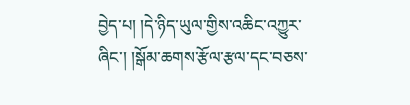བྱེད་པ། །དེ་ཉིད་ཡུལ་གྱིས་འཆིང་འཀྱུར་ཞིང་། །སྒོམ་ཆགས་རྩོལ་རྩལ་དང་བཅས་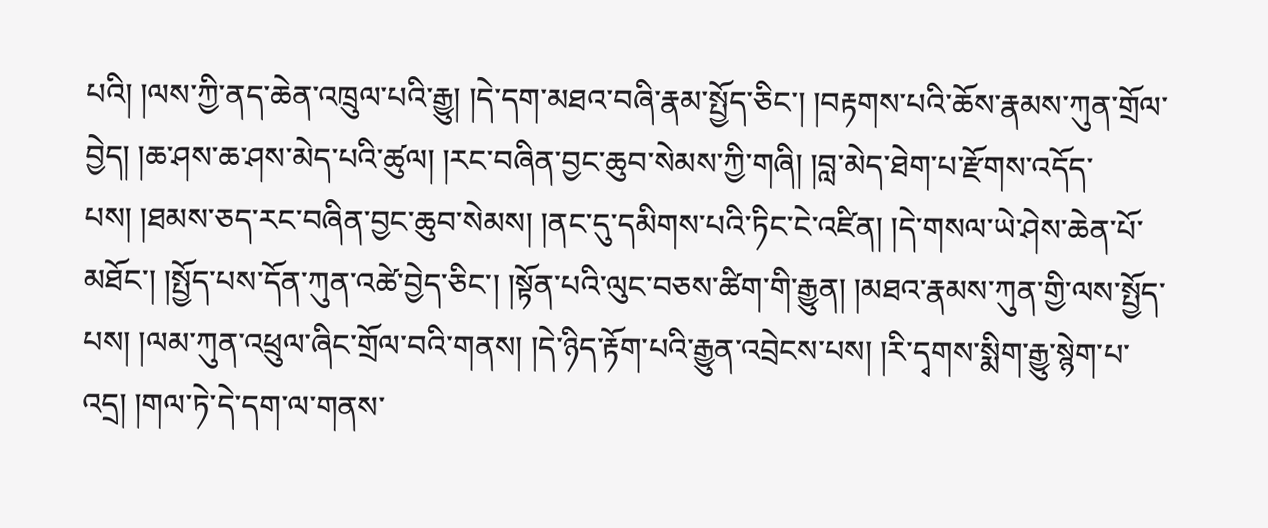པའི། །ལས་ཀྱི་ནད་ཆེན་འཁྲུལ་པའི་རྒྱུ། །དེ་དག་མཐའ་བཞི་རྣམ་སྤྱོད་ཅིང་། །བརྟགས་པའི་ཆོས་རྣམས་ཀུན་གྲོལ་བྱེད། །ཆ་ཤས་ཆ་ཤས་མེད་པའི་ཚུལ། །རང་བཞིན་བྱང་ཆུབ་སེམས་ཀྱི་གཞི། །བླ་མེད་ཐེག་པ་རྫོགས་འདོད་པས། །ཐམས་ཅད་རང་བཞིན་བྱང་ཆུབ་སེམས། །ནང་དུ་དམིགས་པའི་ཏིང་ངེ་འཛིན། །དེ་གསལ་ཡེ་ཤེས་ཆེན་པོ་མཐོང་། །སྤྱོད་པས་དོན་ཀུན་འཚེ་བྱེད་ཅིང་། །སྟོན་པའི་ལུང་བཅས་ཚིག་གི་རྒྱུན། །མཐའ་རྣམས་ཀུན་གྱི་ལས་སྤྱོད་པས། །ལམ་ཀུན་འཕྲུལ་ཞིང་གྲོལ་བའི་གནས། །དེ་ཉིད་རྟོག་པའི་རྒྱུན་འབྲེངས་པས། །རི་དྭགས་སྨིག་རྒྱུ་སྙེག་པ་འདྲ། །གལ་ཏེ་དེ་དག་ལ་གནས་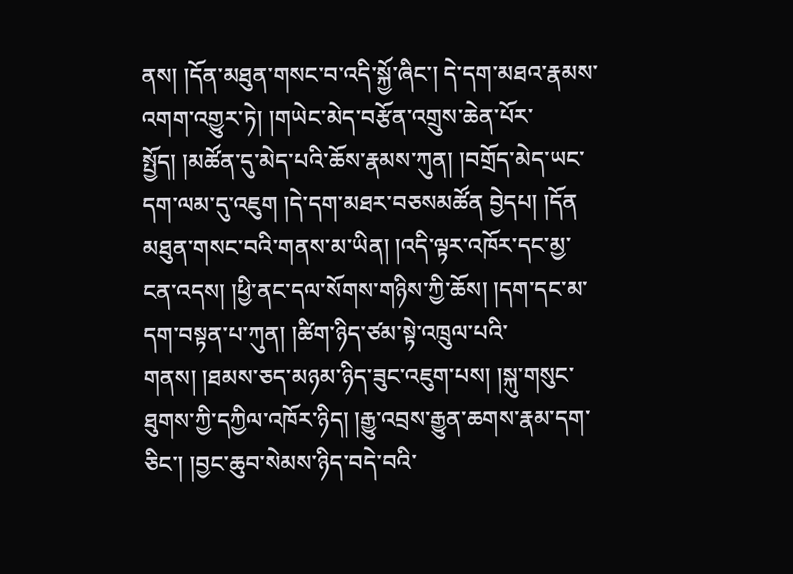ནས། །དོན་མཐུན་གསང་བ་འདི་སྐྱོ་ཞིང་། དེ་དག་མཐའ་རྣམས་འགག་འགྱུར་ཏེ། །གཡེང་མེད་བརྩོན་འགྲུས་ཆེན་པོར་སྤྱོད། །མཚོན་དུ་མེད་པའི་ཆོས་རྣམས་ཀུན། །བགྲོད་མེད་ཡང་དག་ལམ་དུ་འཇུག །དེ་དག་མཐར་བཅསམཚོན བྱེདཔ། །དོན མཐུན་གསང་བའི་གནས་མ་ཡིན། །འདི་ལྟར་འཁོར་དང་མྱ་ངན་འདས། །ཕྱི་ནང་དལ་སོགས་གཉིས་ཀྱི་ཆོས། །དག་དང་མ་དག་བསྟན་པ་ཀུན། །ཚིག་ཉིད་ཙམ་སྟེ་འཁྲུལ་པའི་གནས། །ཐམས་ཅད་མཉམ་ཉིད་ཟུང་འཇུག་པས། །སྐུ་གསུང་ཐུགས་ཀྱི་དཀྱིལ་འཁོར་ཉིད། །རྒྱུ་འབྲས་རྒྱུན་ཆགས་རྣམ་དག་ཅིང་། །བྱང་ཆུབ་སེམས་ཉིད་བདེ་བའི་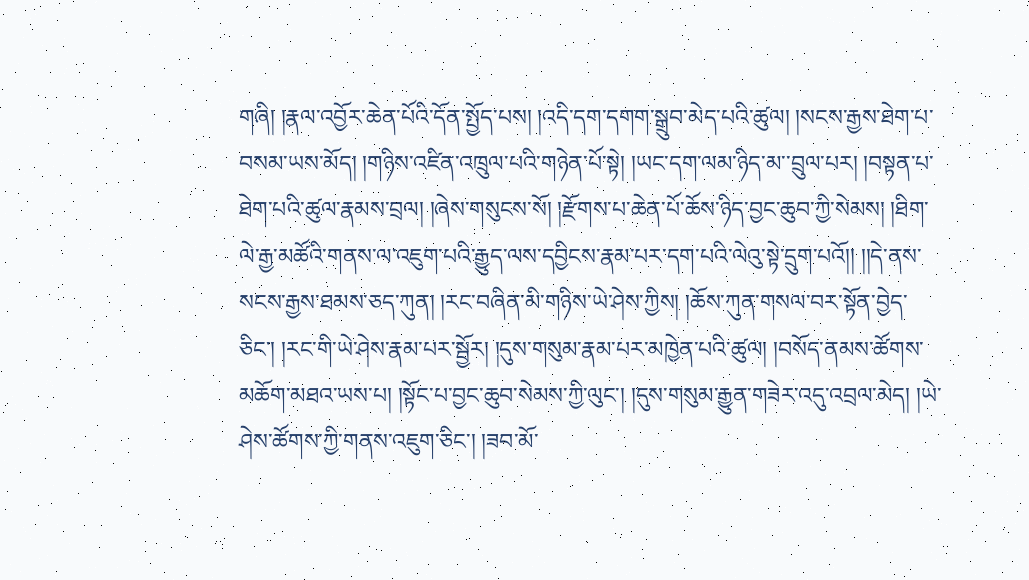གཞི། །རྣལ་འབྱོར་ཆེན་པོའི་དོན་སྤྱོད་པས། །འདི་དག་དགག་སྒྲུབ་མེད་པའི་ཚུལ། །སངས་རྒྱས་ཐེག་པ་བསམ་ཡས་མོད། །གཉིས་འཛིན་འཁྲུལ་པའི་གཉེན་པོ་སྟེ། །ཡང་དག་ལམ་ཉིད་མ་་བྲུལ་པར། །བསྟན་པ་ཐེག་པའི་ཚུལ་རྣམས་བྲལ། །ཞེས་གསུངས་སོ། །རྫོགས་པ་ཆེན་པོ་ཆོས་ཉིད་བྱང་ཆུབ་ཀྱི་སེམས། །ཐིག་ལེ་རྒྱ་མཚོའི་གནས་ལ་འཇུག་པའི་རྒྱུད་ལས་དབྱིངས་རྣམ་པར་དག་པའི་ལེའུ་སྟེ་དྲུག་པའོ།། །།དེ་ནས་སངས་རྒྱས་ཐམས་ཅད་ཀུན། །རང་བཞིན་མི་གཉིས་ཡེ་ཤེས་ཀྱིས། །ཆོས་ཀུན་གསལ་བར་སྟོན་བྱེད་ཅིང་། །རང་གི་ཡེ་ཤེས་རྣམ་པར་སྦྱོར། །དུས་གསུམ་རྣམ་པར་མཁྱེན་པའི་ཚུལ། །བསོད་ནམས་ཚོགས་མཆོག་མཐའ་ཡས་པ། །སྟོང་པ་བྱང་ཆུབ་སེམས་ཀྱི་ལུང་། །དུས་གསུམ་རྒྱུན་གཟེར་འདུ་འབྲལ་མེད། །ཡེ་ཤེས་ཚོགས་ཀྱི་གནས་འཇུག་ཅིང་། །ཟབ་མོ་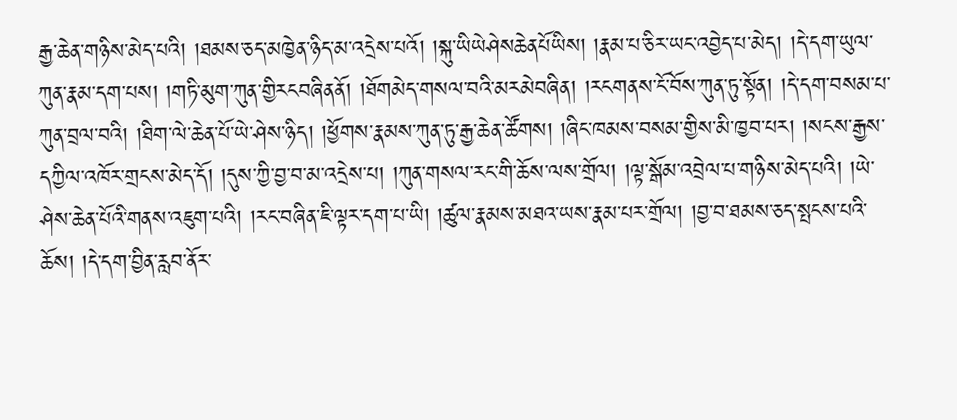རྒྱ་ཆེན་གཉིས་མེད་པའི། །ཐམས་ཅད་མཁྱེན་ཉིད་མ་འདྲེས་པའོ། །སྐུ་ཡིཡེཤེསཆེནཔོཡིས། །རྣམ་པ་ཅིར་ཡང་འབྱེད་པ་མེད། །དེ་དག་ཡུལ་ཀུན་རྣམ་དག་པས། །གཏི་མུག་ཀུན་གྱིརངབཞིནནོ། །ཐོགམེད་གསལ་བའི་མརམེབཞིན། །རངགནས་ངོ་བོས་ཀུན་ཏུ་སྟོན། །དེ་དག་བསམ་པ་ཀུན་བྲལ་བའི། །ཐིག་ལེ་ཆེན་པོ་ཡེ་ཤེས་ཉིད། །ཕྱོགས་རྣམས་ཀུན་ཏུ་རྒྱ་ཆེན་ཚོགས། །ཞིང་ཁམས་བསམ་གྱིས་མི་ཁྱབ་པར། །སངས་རྒྱས་དཀྱིལ་འཁོར་གྲངས་མེད་དོ། །དུས་ཀྱི་བྱ་བ་མ་འདྲེས་པ། །ཀུན་གསལ་རང་གི་ཆོས་ལས་གྲོལ། །ལྟ་སྒོམ་འབྲེལ་པ་གཉིས་མེད་པའི། །ཡེ་ཤེས་ཆེན་པོའི་གནས་འཇུག་པའི། །རང་བཞིན་ཇི་ལྟར་དག་པ་ཡི། །ཚུལ་རྣམས་མཐའ་ཡས་རྣམ་པར་གྲོལ། །བྱ་བ་ཐམས་ཅད་སྤངས་པའི་ཆོས། །དེ་དག་བྱིན་རླབ་ནོར་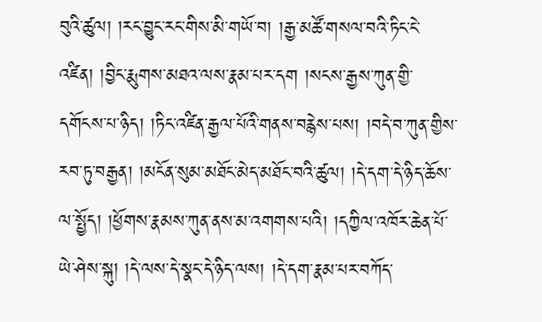བུའི་ཚུལ། །རང་བྱུང་རང་གིས་མི་གཡོ་བ། །རྒྱ་མཚོ་གསལ་བའི་ཏིང་ངེ་འཛིན། །བྱིང་རྨུགས་མཐའ་ལས་རྣམ་པར་དག །སངས་རྒྱས་ཀུན་གྱི་དགོངས་པ་ཉིད། །ཏིང་འཛིན་རྒྱལ་པོའི་གནས་བརྙེས་པས། །བདེ་བ་ཀུན་གྱིས་རབ་ཏུ་བརྒྱན། །མངོན་སུམ་མཐོང་མེད་མཐོང་བའི་ཚུལ། །དེ་དག་དེ་ཉིད་ཆོས་ལ་སྤྱོད། །ཕྱོགས་རྣམས་ཀུན་ནས་མ་འགགས་པའི། །དཀྱིལ་འཁོར་ཆེན་པོ་ཡེ་ཤེས་སྐུ། །དེ་ལས་དེ་སྣང་དེ་ཉིད་ལས། །དེ་དག་རྣམ་པར་བཀོད་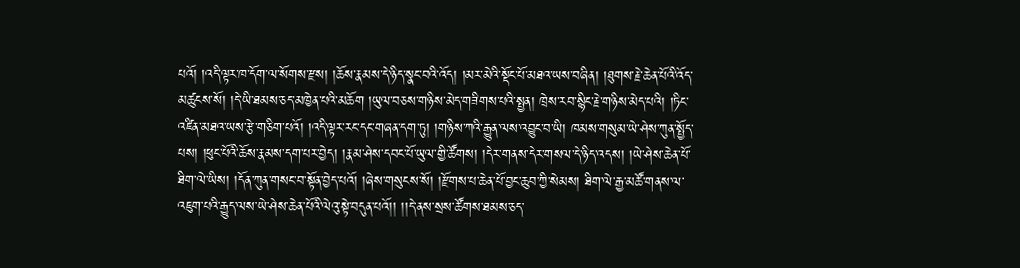པའོ། །འདི་ལྟར་ཁ་དོག་ལ་སོགས་རྫས། །ཆོས་རྣམས་དེ་ཉིད་སྣང་བའི་འོད། །མར་མེའི་སྡོང་པོ་མཐའ་ཡས་བཞིན། །ཐུགས་རྗེ་ཆེན་པོའི་འོད་མཚུངས་སོ། །དེ་ཡི་ཐམས་ཅད་མཁྱེན་པའི་མཆོག །ཡུལ་བཅས་གཉིས་མེད་གཟིགས་པའི་སྤྱན། ཁྲེས་རབ་སྙིང་རྗེ་གཉིས་མེད་པའི། །ཏིང་འཛིན་མཐའ་ཡས་རྩེ་གཅིག་པའོ། །འདི་ལྟར་རང་དང་གཞན་དག་ཏུ། །གཉིས་ཀའི་རྒྱུན་ལས་འབྱུང་བ་ཡི། ཁམས་གསུམ་ཡེ་ཤེས་ཀུན་སྤྱོད་པས། །ཕུང་པོའི་ཆོས་རྣམས་དག་པར་བྱེད། །རྣམ་ཤེས་དབང་པོ་ཡུལ་གྱི་ཚོགས། །དེར་གནས་དེར་གསལ་དེ་ཉིད་འདས། །ཡེ་ཤེས་ཆེན་པོ་ཐིག་ལེ་ཡིས། །དོན་ཀུན་གསང་བ་སྟོན་བྱེད་པའོ། །ཞེས་གསུངས་སོ། །རྫོགས་པ་ཆེན་པོ་བྱང་ཆུབ་ཀྱི་སེམས། ཐིག་ལེ་རྒྱ་མཚོ་གནས་ལ་འཇུག་པའི་རྒྱུད་ལས་ཡེ་ཤེས་ཆེན་པོའི་ལེའུ་སྟེ་བདུན་པའོ།། །།དེ་ནས་སྲས་ཚོགས་ཐམས་ཅད་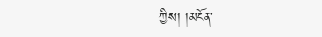ཀྱིས། །མངོན་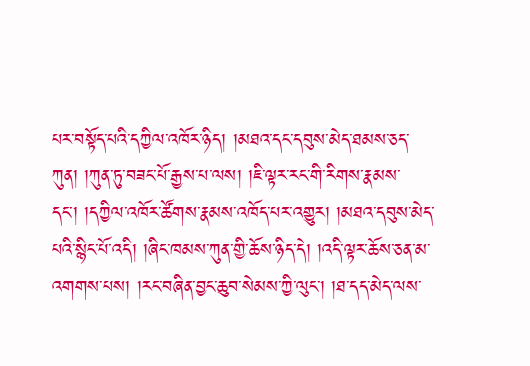པར་བསྟོད་པའི་དཀྱིལ་འཁོར་ཉིད། །མཐའ་དང་དབུས་མེད་ཐམས་ཅད་ཀུན། །ཀུན་ཏུ་བཟང་པོ་རྒྱས་པ་ལས། །ཇི་ལྟར་རང་གི་རིགས་རྣམས་དང་། །དཀྱིལ་འཁོར་ཚོགས་རྣམས་འཁོད་པར་འགྱུར། །མཐའ་དབུས་མེད་པའི་སྙིང་པོ་འདི། །ཞིང་ཁམས་ཀུན་གྱི་ཆོས་ཉིད་དེ། །འདི་ལྟར་ཆོས་ཅན་མ་འགགས་པས། །རང་བཞིན་བྱང་ཆུབ་སེམས་ཀྱི་ལུང་། །ཐ་དད་མེད་ལས་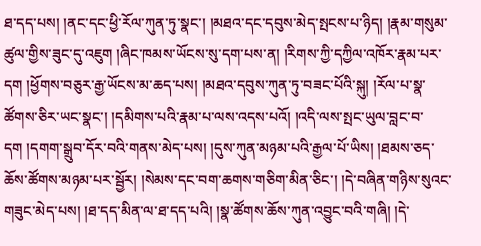ཐ་དད་པས། །ནང་དང་ཕྱི་རོལ་ཀུན་ཏུ་སྣང་། །མཐའ་དང་དབུས་མེད་སྤངས་པ་ཉིད། །རྣམ་གསུམ་ཚུལ་གྱིས་ཟུང་དུ་འཇུག །ཞིང་ཁམས་ཡོངས་སུ་དག་པས་ན། །རིགས་ཀྱི་དཀྱིལ་འཁོར་རྣམ་པར་དག །ཕྱོགས་བཅུར་རྒྱ་ཡོངས་མ་ཆད་པས། །མཐའ་དབུས་ཀུན་ཏུ་བཟང་པོའི་སྐུ། །རོལ་པ་སྣ་ཚོགས་ཅིར་ཡང་སྣང་། །དམིགས་པའི་རྣམ་པ་ལས་འདས་པའོ། །འདི་ལས་སྤང་ཡུལ་བླང་བ་དག །དགག་སྒྲུབ་དོར་བའི་གནས་མེད་པས། །དུས་ཀུན་མཉམ་པའི་རྒྱལ་པོ་ཡིས། །ཐམས་ཅད་ཆོས་ཚོགས་མཉམ་པར་སྦྱོར། །སེམས་དང་བག་ཆགས་གཅིག་མིན་ཅིང་། །དེ་བཞིན་གཉིས་སུའང་གཟུང་མེད་པས། །ཐ་དད་མིན་ལ་ཐ་དད་པའི། །སྣ་ཚོགས་ཆོས་ཀུན་འབྱུང་བའི་གཞི། །དེ་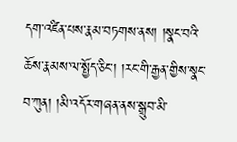དག་འཛིན་པས་རྣམ་བཏགས་ནས། །སྣང་བའི་ཆོས་རྣམས་ལ་སྤྱོད་ཅིང་། །རང་གི་རྒྱན་གྱིས་སྣང་བ་ཀུན། །མི་འདོར་གཞན་ནས་སྒྲུབ་མི་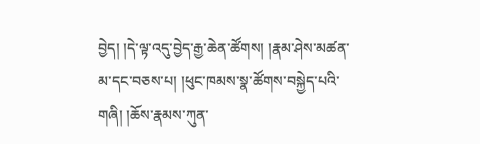བྱེད། །དེ་ལྟ་འདུ་བྱེད་རྒྱ་ཆེན་ཚོགས། །རྣམ་ཤེས་མཚན་མ་དང་བཅས་པ། །ཕུང་ཁམས་སྣ་ཚོགས་བསྐྱེད་པའི་གཞི། །ཆོས་རྣམས་ཀུན་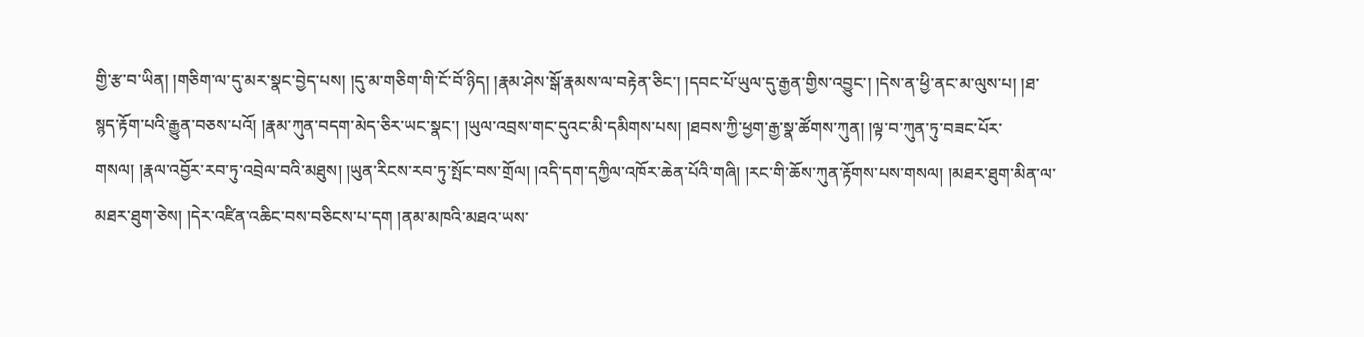གྱི་རྩ་བ་ཡིན། །གཅིག་ལ་དུ་མར་སྣང་བྱེད་པས། །དུ་མ་གཅིག་གི་ངོ་བོ་ཉིད། །རྣམ་ཤེས་སྒོ་རྣམས་ལ་བརྟེན་ཅིང་། །དབང་པོ་ཡུལ་དུ་རྒྱན་གྱིས་འབྱུང་། །དེས་ན་ཕྱི་ནང་མ་ལུས་པ། །ཐ་སྙད་རྟོག་པའི་རྒྱུན་བཅས་པའོ། །རྣམ་ཀུན་བདག་མེད་ཅིར་ཡང་སྣང་། །ཡུལ་འབྲས་གང་དུའང་མི་དམིགས་པས། །ཐབས་ཀྱི་ཕྱག་རྒྱ་སྣ་ཚོགས་ཀུན། །ལྟ་བ་ཀུན་ཏུ་བཟང་པོར་གསལ། །རྣལ་འབྱོར་རབ་ཏུ་འབྲེལ་བའི་མཐུས། །ཡུན་རིངས་རབ་ཏུ་སྤོང་བས་གྲོལ། །འདི་དག་དཀྱིལ་འཁོར་ཆེན་པོའི་གཞི། །རང་གི་ཆོས་ཀུན་རྟོགས་པས་གསལ། །མཐར་ཐུག་མིན་ལ་མཐར་ཐུག་ཅེས། །དེར་འཛིན་འཆིང་བས་བཅིངས་པ་དག །ནམ་མཁའི་མཐའ་ཡས་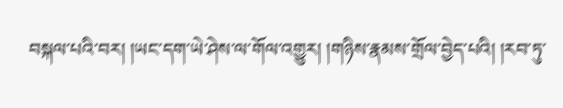བསྐལ་པའི་བར། །ཡང་དག་ཡེ་ཤེས་ལ་གོལ་འགྱུར། །གཉིས་རྣམས་གྲོལ་བྱེད་པའི། །རབ་ཏུ་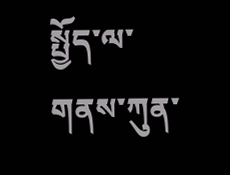སྤྱོད་ལ་གནས་ཀུན་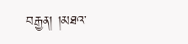བརྒྱན། །མཐའ་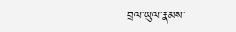བྲལ་ཡུལ་རྣམས་